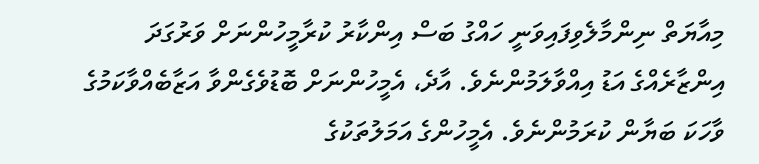މިއާޔަތް ނިންމާލެވިފައިވަނީ ހައްގު ބަސް އިންކާރު ކުރާމީހުންނަށް ވަރުގަދަ އިންޒާރެއްގެ އަޑު އިއްވާލަމުންނެވެ. އާދެ، އެމީހުންނަށް ބޮޑުވެގެންވާ އަޒާބެއްވާކަމުގެ ވާހަކަ ބަޔާން ކުރަމުންނެވެ. އެމީހުންގެ އަމަލުތަކުގެ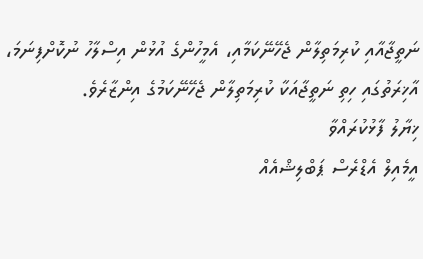ނަތީޖާއާއި ކުރިމަތިލާން ޖެހޭނޭކަމާއި، އެމީހުންގެ އުޅުން އިސްލާހު ނުކޮށްފިނަމަ، އާޚިރަތުގައި ހިތި ނަތީޖާއަކާ ކުރިމަތިލާން ޖެހޭނޭކަމުގެ އިންޒާރެވެ.
ޚިޔާލު ފާޅުކުރައްވާ
އީމެއިލް އެޑްރެސް ޕަބްލިޝްއެއް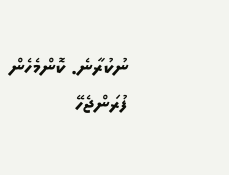ނުކުރާނެ. ކޮންމެހެން ފުރަންޖެހޭ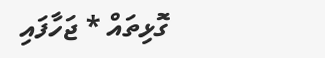ގޮޅިތައް * ޖަހާފައި